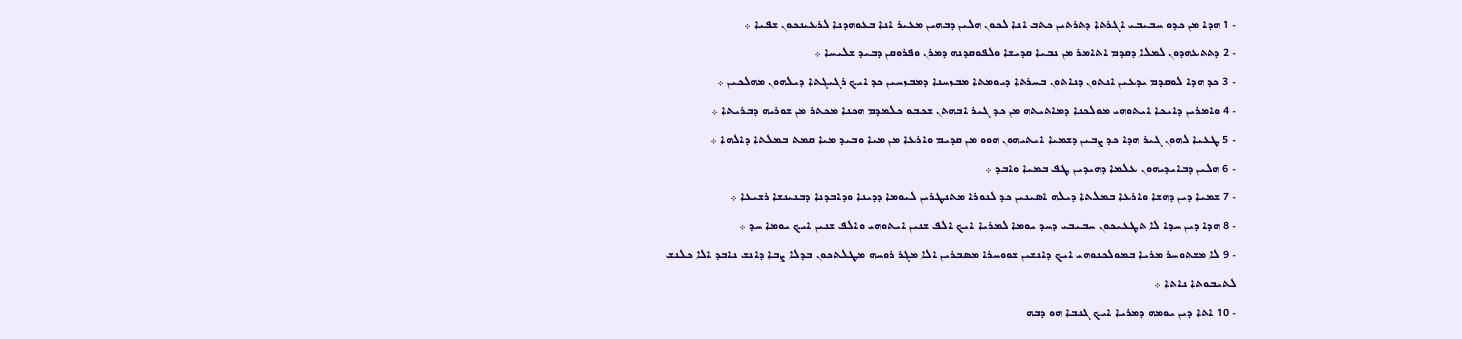- 1 ܗܕܐ ܡܢ ܟܕܘ ܚܒܝܒܝ ܐܓܪܬܐ ܕܬܪܬܝܢ ܟܬܒ ܐܢܐ ܠܟܘܢ ܗܠܝܢ ܕܒܗܝܢ ܡܥܝܪ ܐܢܐ ܒܥܘܗܕܢܐ ܠܪܥܝܢܟܘܢ ܫܦܝܐ ܀
- 2 ܕܬܬܥܗܕܘܢ ܠܡܠܐ ܕܩܕܡ ܐܬܐܡܪ ܡܢ ܢܒܝܐ ܩܕܝܫܐ ܘܠܦܘܩܕܢܗ ܕܡܪܢ ܘܦܪܘܩܢ ܕܒܝܕ ܫܠܝܚܐ ܀
- 3 ܟܕ ܗܕܐ ܠܘܩܕܡ ܝܕܥܝܢ ܐܢܬܘܢ ܕܢܐܬܘܢ ܒܚܪܬܐ ܕܝܘܡܬܐ ܡܒܙܚܢܐ ܕܡܒܙܚܝܢ ܟܕ ܐܝܟ ܪܓܝܓܬܐ ܕܝܠܗܘܢ ܡܗܠܟܝܢ ܀
- 4 ܘܐܡܪܝܢ ܕܐܝܟܐ ܐܝܬܘܗܝ ܡܘܠܟܢܐ ܕܡܐܬܝܬܗ ܡܢ ܟܕ ܓܝܪ ܐܒܗܬܢ ܫܟܒܘ ܟܠܡܕܡ ܗܟܢܐ ܡܟܬܪ ܡܢ ܫܘܪܝܗ ܕܒܪܝܬܐ ܀
- 5 ܛܥܝܐ ܠܗܘܢ ܓܝܪ ܗܕܐ ܟܕ ܨܒܝܢ ܕܫܡܝܐ ܐܝܬܝܗܘܢ ܗܘܘ ܡܢ ܩܕܝܡ ܘܐܪܥܐ ܡܢ ܡܝܐ ܘܒܝܕ ܡܝܐ ܩܡܬ ܒܡܠܬܐ ܕܐܠܗܐ ܀
- 6 ܗܠܝܢ ܕܒܐܝܕܝܗܘܢ ܥܠܡܐ ܕܗܝܕܝܢ ܛܦ ܒܡܝܐ ܘܐܒܕ ܀
- 7 ܫܡܝܐ ܕܝܢ ܕܗܫܐ ܘܐܪܥܐ ܒܡܠܬܐ ܕܝܠܗ ܐܤܝܢܝܢ ܟܕ ܠܢܘܪܐ ܡܬܢܛܪܝܢ ܠܝܘܡܐ ܕܕܝܢܐ ܘܕܐܒܕܢܐ ܕܒܢܝܢܫܐ ܪܫܝܥܐ ܀
- 8 ܗܕܐ ܕܝܢ ܚܕܐ ܠܐ ܬܛܥܝܟܘܢ ܚܒܝܒܝ ܕܚܕ ܝܘܡܐ ܠܡܪܝܐ ܐܝܟ ܐܠܦ ܫܢܝܢ ܐܝܬܘܗܝ ܘܐܠܦ ܫܢܝܢ ܐܝܟ ܝܘܡܐ ܚܕ ܀
- 9 ܠܐ ܡܫܬܘܚܪ ܡܪܝܐ ܒܡܘܠܟܢܘܗܝ ܐܝܟ ܕܐܢܫܝܢ ܫܘܘܚܪܐ ܡܤܒܪܝܢ ܐܠܐ ܡܓܪ ܪܘܚܗ ܡܛܠܬܟܘܢ ܒܕܠܐ ܨܒܐ ܕܐܢܫ ܢܐܒܕ ܐܠܐ ܟܠܢܫ ܠܬܝܒܘܬܐ ܢܐܬܐ ܀
- 10 ܐܬܐ ܕܝܢ ܝܘܡܗ ܕܡܪܝܐ ܐܝܟ ܓܢܒܐ ܗܘ ܕܒܗ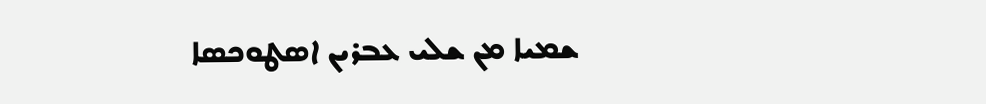ܫܡܝܐ ܡܢ ܫܠܝ ܥܒܪܝܢ ܐܤܛܘܟܤܐ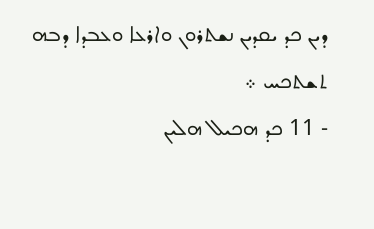ܕܝܢ ܟܕ ܝܩܕܝܢ ܢܫܬܪܘܢ ܘܐܪܥܐ ܘܥܒܕܐ ܕܒܗ ܬܫܬܟܚ ܀
- 11 ܟܕ ܗܟܝܠ ܗܠܝܢ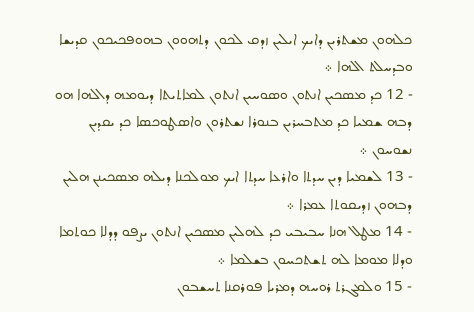ܟܠܗܘܢ ܡܫܬܪܝܢ ܕܐܝܟ ܐܝܠܝܢ ܙܕܩ ܠܟܘܢ ܕܬܗܘܘܢ ܒܗܘܦܟܝܟܘܢ ܩܕܝܫܐ ܘܒܕܚܠܬ ܐܠܗܐ ܀
- 12 ܟܕ ܡܤܟܝܢ ܐܢܬܘܢ ܘܤܘܚܝܢ ܐܢܬܘܢ ܠܡܐܬܝܬܐ ܕܝܘܡܗ ܕܐܠܗܐ ܗܘ ܕܒܗ ܫܡܝܐ ܟܕ ܡܬܒܚܪܝܢ ܒܢܘܪܐ ܢܫܬܪܘܢ ܘܐܤܛܘܟܤܐ ܟܕ ܝܩܕܝܢ ܢܫܘܚܘܢ ܀
- 13 ܠܫܡܝܐ ܕܝܢ ܚܕܬܐ ܘܐܪܥܐ ܚܕܬܐ ܐܝܟ ܡܘܠܟܢܐ ܕܝܠܗ ܡܤܟܝܢܢ ܗܠܝܢ ܕܒܗܘܢ ܙܕܝܩܘܬܐ ܥܡܪܐ ܀
- 14 ܡܛܠ ܗܢܐ ܚܒܝܒܝ ܟܕ ܠܗܠܝܢ ܡܤܟܝܢ ܐܢܬܘܢ ܝܨܦܘ ܕܕܠܐ ܟܘܬܡܐ ܘܕܠܐ ܡܘܡܐ ܠܗ ܬܫܬܟܚܘܢ ܒܫܠܡܐ ܀
- 15 ܘܠܡܓܪܬ ܪܘܚܗ ܕܡܪܝܐ ܦܘܪܩܢܐ ܬܚܫܒܘܢ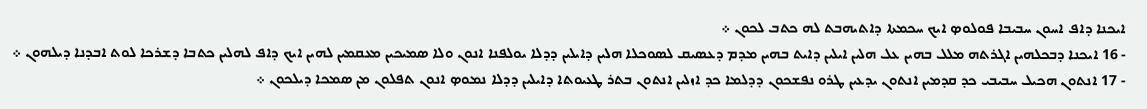ܐܝܟܢܐ ܕܐܦ ܐܚܘܢ ܚܒܝܒܐ ܦܘܠܘܤ ܐܝܟ ܚܟܡܬܐ ܕܐܬܝܗܒܬ ܠܗ ܟܬܒ ܠܟܘܢ ܀
- 16 ܐܝܟܢܐ ܕܒܟܠܗܝܢ ܐܓܪܬܗ ܡܠܠ ܒܗܝܢ ܥܠ ܗܠܝܢ ܐܝܠܝܢ ܕܐܝܬ ܒܗܝܢ ܡܕܡ ܕܥܤܝܩ ܠܤܘܟܠܐ ܗܠܝܢ ܕܐܝܠܝܢ ܕܕܠܐ ܝܘܠܦܢܐ ܐܢܘܢ ܘܠܐ ܤܡܝܟܝܢ ܡܥܩܡܝܢ ܠܗܝܢ ܐܝܟ ܕܐܦ ܠܗܠܝܢ ܟܬܒܐ ܕܫܪܟܐ ܠܘܬ ܐܒܕܢܐ ܕܝܠܗܘܢ ܀
- 17 ܐܢܬܘܢ ܗܟܝܠ ܚܒܝܒܝ ܟܕ ܩܕܡܝܢ ܐܢܬܘܢ ܝܕܥܝܢ ܛܪܘ ܢܦܫܟܘܢ ܕܕܠܡܐ ܟܕ ܐܙܠܝܢ ܐܢܬܘܢ ܒܬܪ ܛܥܝܘܬܐ ܕܐܝܠܝܢ ܕܕܠܐ ܢܡܘܤ ܐܢܘܢ ܬܦܠܘܢ ܡܢ ܤܡܟܐ ܕܝܠܟܘܢ ܀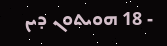- 18 ܗܘܝܬܘܢ ܕܝܢ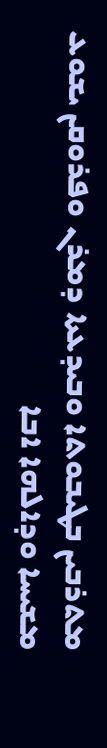ܡܬܪܒܝܢ ܒܛܝܒܘܬܐ ܘܒܝܕܥܬܐ ܕܡܪܢ ܘܦܪܘܩܢ ܝܫܘܥ ܡܫܝܚܐ ܘܕܐܠܗܐ ܐܒܐ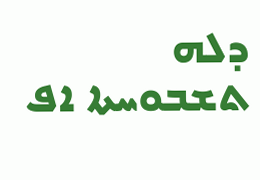ܕܠܗ ܬܫܒܘܚܬܐ ܐܦ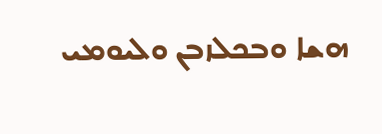ܗܫܐ ܘܒܟܠܙܒܢ ܘܠܝܘܡܝ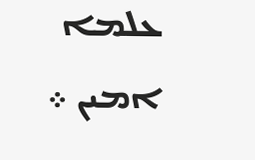ܥܠܡܐ ܐܡܝܢ ܀